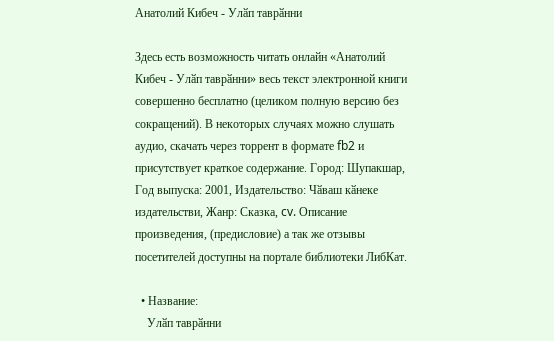Анатолий Кибеч - Улӑп таврӑнни

Здесь есть возможность читать онлайн «Анатолий Кибеч - Улӑп таврӑнни» весь текст электронной книги совершенно бесплатно (целиком полную версию без сокращений). В некоторых случаях можно слушать аудио, скачать через торрент в формате fb2 и присутствует краткое содержание. Город: Шупакшар, Год выпуска: 2001, Издательство: Чӑваш кӑнеке издательстви, Жанр: Сказка, cv. Описание произведения, (предисловие) а так же отзывы посетителей доступны на портале библиотеки ЛибКат.

  • Название:
    Улӑп таврӑнни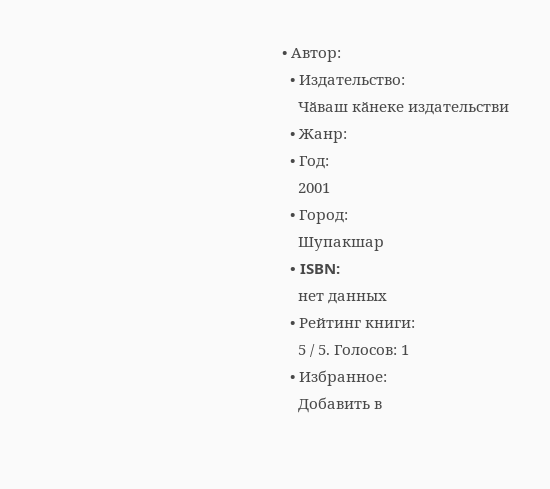• Автор:
  • Издательство:
    Чӑваш кӑнеке издательстви
  • Жанр:
  • Год:
    2001
  • Город:
    Шупакшар
  • ISBN:
    нет данных
  • Рейтинг книги:
    5 / 5. Голосов: 1
  • Избранное:
    Добавить в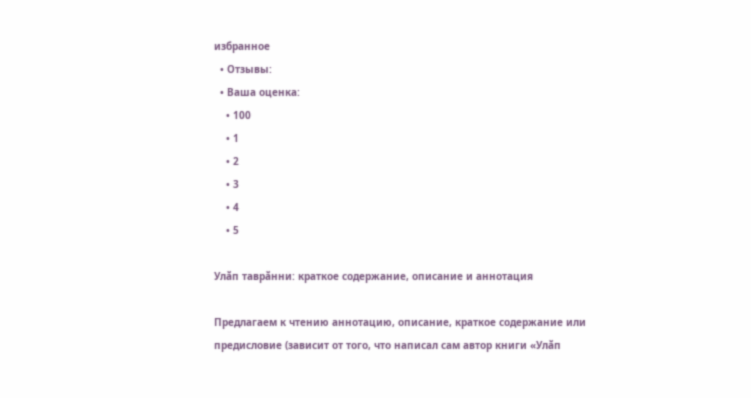избранное
  • Отзывы:
  • Ваша оценка:
    • 100
    • 1
    • 2
    • 3
    • 4
    • 5

Улӑп таврӑнни: краткое содержание, описание и аннотация

Предлагаем к чтению аннотацию, описание, краткое содержание или предисловие (зависит от того, что написал сам автор книги «Улӑп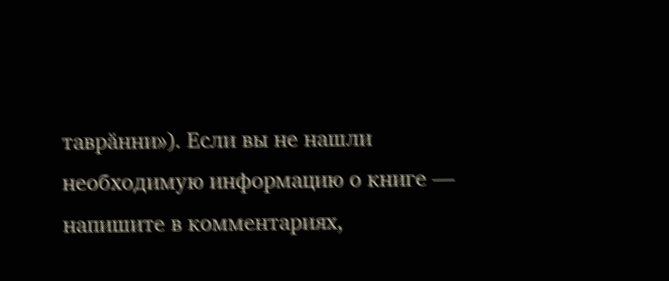таврӑнни»). Если вы не нашли необходимую информацию о книге — напишите в комментариях,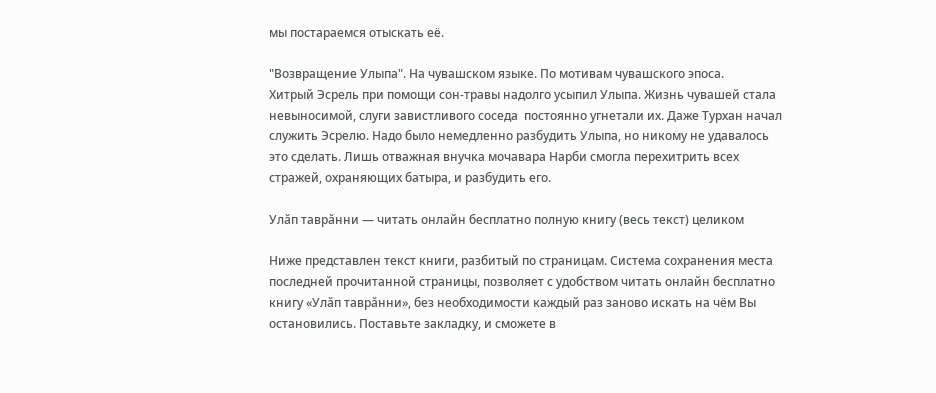мы постараемся отыскать её.

"Возвращение Улыпа". На чувашском языке. По мотивам чувашского эпоса.
Хитрый Эсрель при помощи сон-травы надолго усыпил Улыпа. Жизнь чувашей стала невыносимой, слуги завистливого соседа  постоянно угнетали их. Даже Турхан начал служить Эсрелю. Надо было немедленно разбудить Улыпа, но никому не удавалось это сделать. Лишь отважная внучка мочавара Нарби смогла перехитрить всех стражей, охраняющих батыра, и разбудить его.

Улӑп таврӑнни — читать онлайн бесплатно полную книгу (весь текст) целиком

Ниже представлен текст книги, разбитый по страницам. Система сохранения места последней прочитанной страницы, позволяет с удобством читать онлайн бесплатно книгу «Улӑп таврӑнни», без необходимости каждый раз заново искать на чём Вы остановились. Поставьте закладку, и сможете в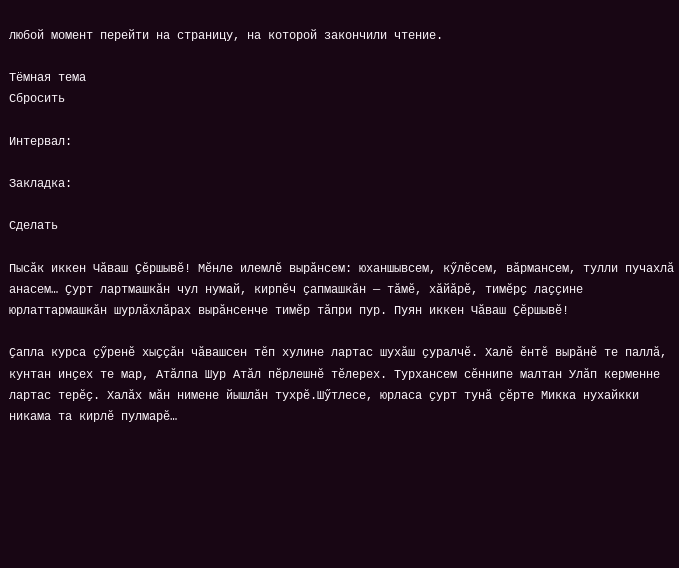любой момент перейти на страницу, на которой закончили чтение.

Тёмная тема
Сбросить

Интервал:

Закладка:

Сделать

Пысӑк иккен Чӑваш Ҫӗршывӗ! Мӗнле илемлӗ вырӑнсем: юханшывсем, кӳлӗсем, вӑрмансем, тулли пучахлӑ анасем… Ҫурт лартмашкӑн чул нумай, кирпӗч ҫапмашкӑн — тӑмӗ, хӑйӑрӗ, тимӗрҫ лаҫҫине юрлаттармашкӑн шурлӑхлӑрах вырӑнсенче тимӗр тӑпри пур. Пуян иккен Чӑваш Ҫӗршывӗ!

Ҫапла курса ҫӳренӗ хыҫҫӑн чӑвашсен тӗп хулине лартас шухӑш ҫуралчӗ. Халӗ ӗнтӗ вырӑнӗ те паллӑ, кунтан инҫех те мар, Атӑлпа Шур Атӑл пӗрлешнӗ тӗлерех. Турхансем сӗннипе малтан Улӑп керменне лартас терӗҫ. Халӑх мӑн нимене йышлӑн тухрӗ.Шӳтлесе, юрласа ҫурт тунӑ ҫӗрте Микка нухайкки никама та кирлӗ пулмарӗ…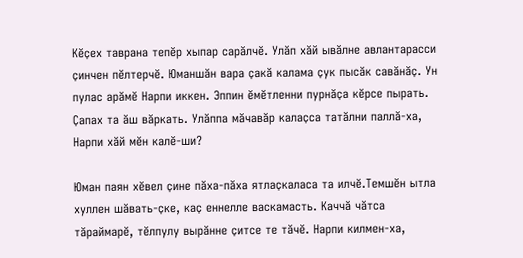Кӗҫех таврана тепӗр хыпар сарӑлчӗ. Улӑп хӑй ывӑлне авлантарасси ҫинчен пӗлтерчӗ. Юманшӑн вара ҫакӑ калама ҫук пысӑк савӑнӑҫ. Ун пулас арӑмӗ Нарпи иккен. Эппин ӗмӗтленни пурнӑҫа кӗрсе пырать. Ҫапах та ӑш вӑркать. Улӑппа мӑчавӑр калаҫса татӑлни паллӑ-ха, Нарпи хӑй мӗн калӗ-ши?

Юман паян хӗвел ҫине пӑха-пӑха ятлаҫкаласа та илчӗ.Темшӗн ытла хуллен шӑвать-ҫке, каҫ еннелле васкамасть. Каччӑ чӑтса тӑраймарӗ, тӗлпулу вырӑнне ҫитсе те тӑчӗ. Нарпи килмен-ха,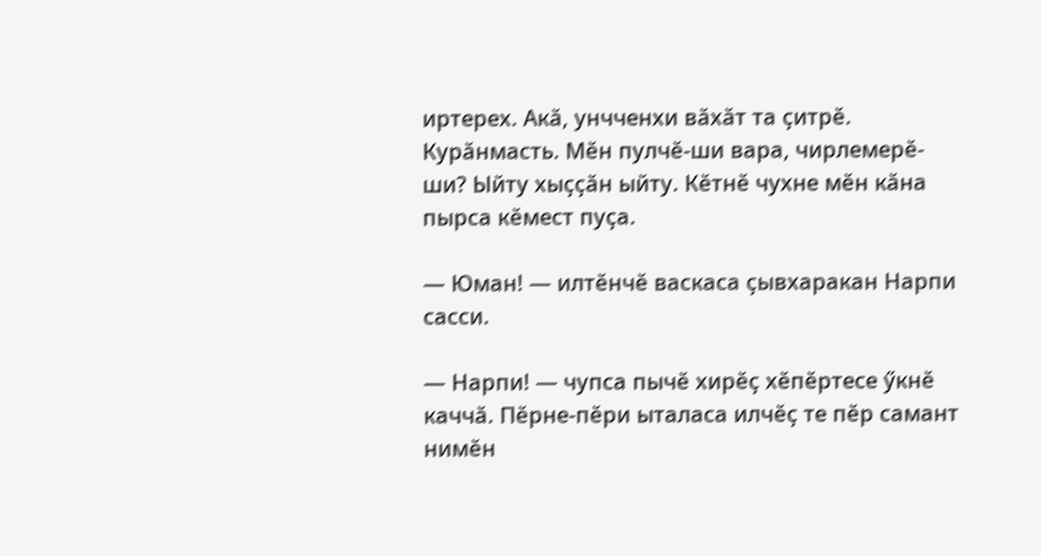иртерех. Акӑ, унчченхи вӑхӑт та ҫитрӗ. Курӑнмасть. Мӗн пулчӗ-ши вара, чирлемерӗ-ши? Ыйту хыҫҫӑн ыйту. Кӗтнӗ чухне мӗн кӑна пырса кӗмест пуҫа.

— Юман! — илтӗнчӗ васкаса ҫывхаракан Нарпи сасси.

— Нарпи! — чупса пычӗ хирӗҫ хӗпӗртесе ӳкнӗ каччӑ. Пӗрне-пӗри ыталаса илчӗҫ те пӗр самант нимӗн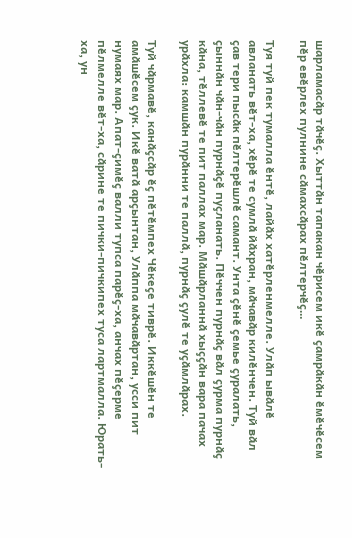шарламасӑр тӑчӗҫ. Хыттӑн тапакан чӗрисем икӗ ҫамрӑкӑн ӗмӗчӗсем пӗр евӗрлех пулнине сӑмахсӑрах пӗлтерчӗҫ…

Туя туй пек тумалла ӗнтӗ, лайӑх хатӗрленмелле. Улӑп ывӑлӗ авланать вӗт-ха, хӗрӗ те сумлӑ йӑхран, мӑчавӑр килӗнчен. Туй вӑл ҫав тери пысӑк пӗлтерӗшлӗ самант. Унта ҫӗнӗ ҫемье ҫуралать, ҫыннӑн чӑн-чӑн пурнӑҫӗ пуҫланать. Пӗччен пурнӑҫ вӑл ҫурма пурнӑҫ кӑна, тӗллевӗ те пит паллах мар. Мӑшӑрланнӑ хыҫҫӑн вара пачах урӑхла: камшӑн пурӑнни те паллӑ, пурнӑҫ ҫулӗ те уҫӑмлӑрах.

Туй чӑрмавӗ, канӑҫсӑр ӗҫ пӗтӗмпех Чӗкеҫе тиврӗ. Иккӗшӗн те амӑшӗсем ҫук. Икӗ ватӑ арҫынтан, Улӑппа мӑчавӑртан, усси пит нумаях мар. Апат-ҫимӗҫ валли тупса парӗҫ-ха, анчах пӗҫерме пӗлмелле вӗт-ха, сӑрине те пички-пичкипех туса лартмалла. Юрать-ха, ун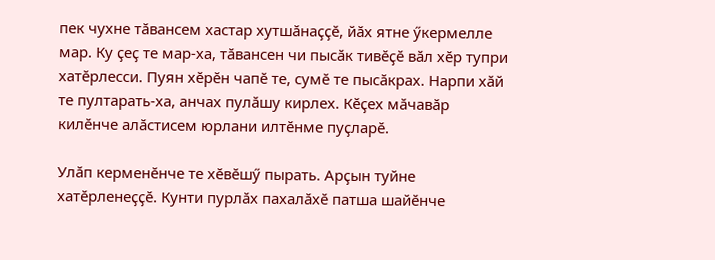пек чухне тӑвансем хастар хутшӑнаҫҫӗ, йӑх ятне ӳкермелле мар. Ку ҫеҫ те мар-ха, тӑвансен чи пысӑк тивӗҫӗ вӑл хӗр тупри хатӗрлесси. Пуян хӗрӗн чапӗ те, сумӗ те пысӑкрах. Нарпи хӑй те пултарать-ха, анчах пулӑшу кирлех. Кӗҫех мӑчавӑр килӗнче алӑстисем юрлани илтӗнме пуҫларӗ.

Улӑп керменӗнче те хӗвӗшӳ пырать. Арҫын туйне хатӗрленеҫҫӗ. Кунти пурлӑх пахалӑхӗ патша шайӗнче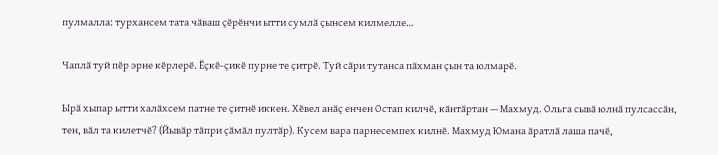пулмалла: турхансем тата чӑваш ҫӗрӗнчи ытти сумлӑ ҫынсем килмелле…

Чаплӑ туй пӗр эрне кӗрлерӗ. Ӗҫкӗ-ҫикӗ пурне те ҫитрӗ. Туй сӑри тутанса пӑхман ҫын та юлмарӗ.

Ырӑ хыпар ытти халӑхсем патне те ҫитнӗ иккен. Хӗвел анӑҫ енчен Остап килчӗ, кӑнтӑртан — Махмуд. Ольга сывӑ юлнӑ пулсассӑн, тен, вӑл та килетчӗ? (Йывӑр тӑпри ҫӑмӑл пултӑр). Кусем вара парнесемпех килнӗ. Махмуд Юмана ӑратлӑ лаша пачӗ,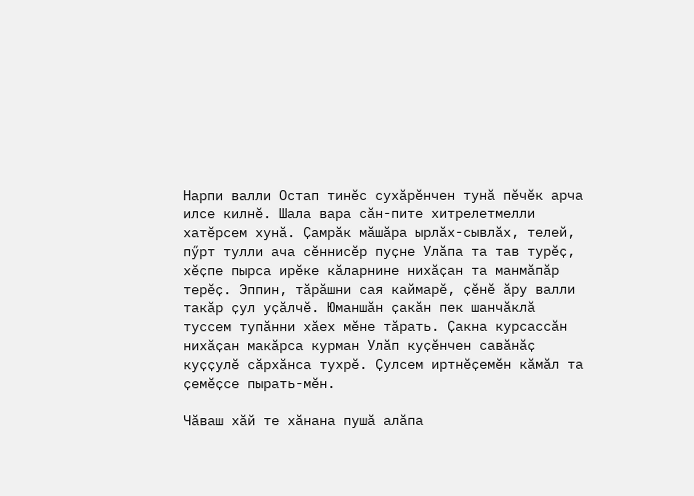Нарпи валли Остап тинӗс сухӑрӗнчен тунӑ пӗчӗк арча илсе килнӗ. Шала вара сӑн-пите хитрелетмелли хатӗрсем хунӑ. Ҫамрӑк мӑшӑра ырлӑх-сывлӑх, телей, пӳрт тулли ача сӗннисӗр пуҫне Улӑпа та тав турӗҫ, хӗҫпе пырса ирӗке кӑларнине нихӑҫан та манмӑпӑр терӗҫ. Эппин, тӑрӑшни сая каймарӗ, ҫӗнӗ ӑру валли такӑр ҫул уҫӑлчӗ. Юманшӑн ҫакӑн пек шанчӑклӑ туссем тупӑнни хӑех мӗне тӑрать. Ҫакна курсассӑн нихӑҫан макӑрса курман Улӑп куҫӗнчен савӑнӑҫ куҫҫулӗ сӑрхӑнса тухрӗ. Ҫулсем иртнӗҫемӗн кӑмӑл та ҫемӗҫсе пырать-мӗн.

Чӑваш хӑй те хӑнана пушӑ алӑпа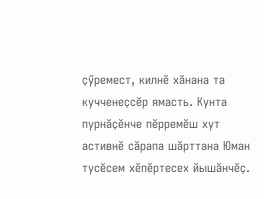ҫӳремест, килнӗ хӑнана та кучченеҫсӗр ямасть. Кунта пурнӑҫӗнче пӗрремӗш хут астивнӗ сӑрапа шӑрттана Юман тусӗсем хӗпӗртесех йышӑнчӗҫ.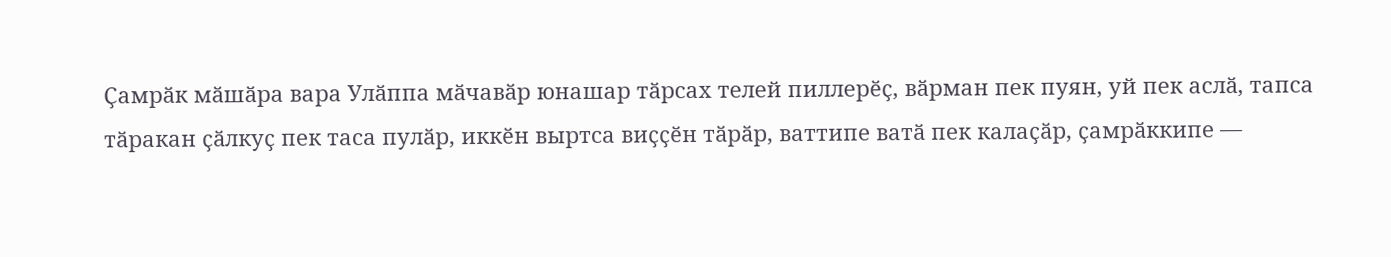Ҫамрӑк мӑшӑра вара Улӑппа мӑчавӑр юнашар тӑрсах телей пиллерӗҫ, вӑрман пек пуян, уй пек аслӑ, тапса тӑракан ҫӑлкуҫ пек таса пулӑр, иккӗн выртса виҫҫӗн тӑрӑр, ваттипе ватӑ пек калаҫӑр, ҫамрӑккипе —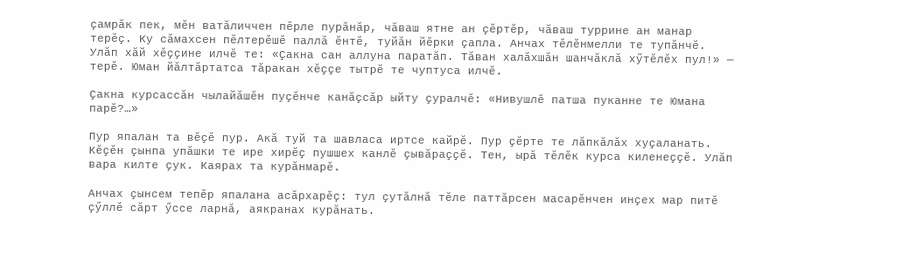ҫамрӑк пек, мӗн ватӑличчен пӗрле пурӑнӑр, чӑваш ятне ан ҫӗртӗр, чӑваш туррине ан манар терӗҫ. Ку сӑмахсен пӗлтерӗшӗ паллӑ ӗнтӗ, туйӑн йӗрки ҫапла. Анчах тӗлӗнмелли те тупӑнчӗ. Улӑп хӑй хӗҫҫине илчӗ те: «Ҫакна сан аллуна паратӑп. Тӑван халӑхшӑн шанчӑклӑ хӳтӗлӗх пул!» — терӗ. Юман йӑлтӑртатса тӑракан хӗҫҫе тытрӗ те чуптуса илчӗ.

Ҫакна курсассӑн чылайӑшӗн пуҫӗнче канӑҫсӑр ыйту ҫуралчӗ: «Нивушлӗ патша пуканне те Юмана парӗ?…»

Пур япалан та вӗҫӗ пур. Акӑ туй та шавласа иртсе кайрӗ. Пур ҫӗрте те лӑпкӑлӑх хуҫаланать. Кӗҫӗн ҫынпа упӑшки те ире хирӗҫ пушшех канлӗ ҫывӑраҫҫӗ. Тен, ырӑ тӗлӗк курса киленеҫҫӗ. Улӑп вара килте ҫук. Каярах та курӑнмарӗ.

Анчах ҫынсем тепӗр япалана асӑрхарӗҫ: тул ҫутӑлнӑ тӗле паттӑрсен масарӗнчен инҫех мар питӗ ҫӳллӗ сӑрт ӳссе ларнӑ, аякранах курӑнать.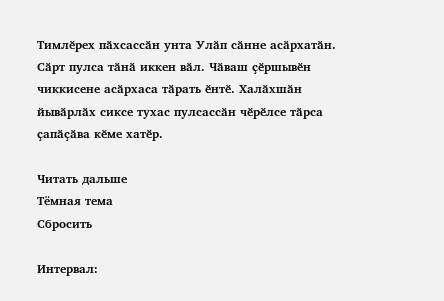Тимлӗрех пӑхсассӑн унта Улӑп сӑнне асӑрхатӑн. Сӑрт пулса тӑнӑ иккен вӑл. Чӑваш ҫӗршывӗн чиккисене асӑрхаса тӑрать ӗнтӗ. Халӑхшӑн йывӑрлӑх сиксе тухас пулсассӑн чӗрӗлсе тӑрса ҫапӑҫӑва кӗме хатӗр.

Читать дальше
Тёмная тема
Сбросить

Интервал: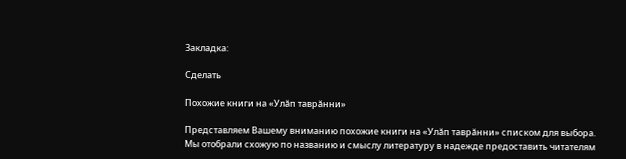Закладка:

Сделать

Похожие книги на «Улӑп таврӑнни»

Представляем Вашему вниманию похожие книги на «Улӑп таврӑнни» списком для выбора. Мы отобрали схожую по названию и смыслу литературу в надежде предоставить читателям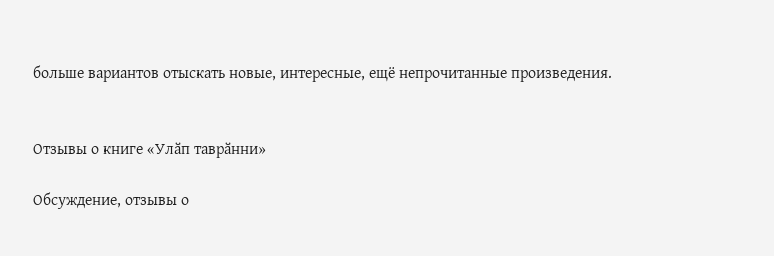больше вариантов отыскать новые, интересные, ещё непрочитанные произведения.


Отзывы о книге «Улӑп таврӑнни»

Обсуждение, отзывы о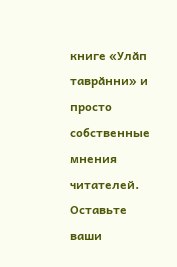книге «Улӑп таврӑнни» и просто собственные мнения читателей. Оставьте ваши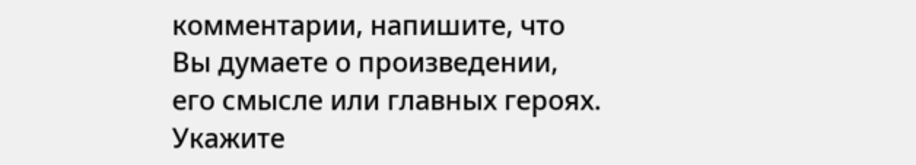комментарии, напишите, что Вы думаете о произведении, его смысле или главных героях. Укажите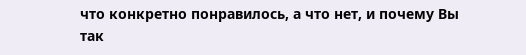что конкретно понравилось, а что нет, и почему Вы так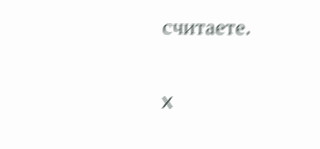считаете.

x